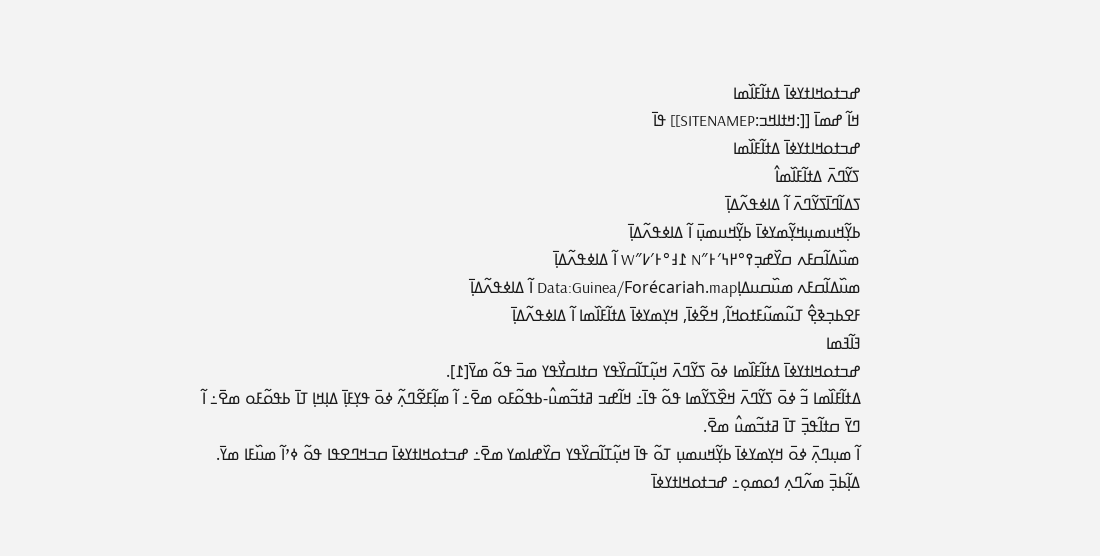ߝߏߙߋߞߊߙߌߦߊ߫ ߡߙߊ߬ߓߊ߰ߘߊ
ߞߊ߬ ߝߘߊ߫ [[:ߞߙߊߞߏ:SITENAMEP]] ߟߊ߫
ߝߏߙߋߞߊߙߌߦߊ߫ ߡߙߊ߬ߓߊ߰ߘߊ
ߖߌ߬ߣߍ߫ ߡߙߊ߬ߓߊ߰ߘߊ߮
ߖߡߊ߬ߣߊ߫ߖߌ߬ߣߍ߫ ߊ߬ ߡߊߦߟߍ߬ߡߊ߲߫
ߕߌ߲߬ߞߎߘߎ߲ߞߌ߲߬ߘߌߦߊ߫ ߕߌ߲߬ߞߎߘߎ߲߫ ߊ߬ ߡߊߦߟߍ߬ߡߊ߲߫
ߘߎ߰ߡߊ߬ߛߓߍ ߛߌ߰ߝߏ߲߉°߂߆′߅″N ߁߃°߅′߇″W ߊ߬ ߡߊߦߟߍ߬ߡߊ߲߫
ߘߎ߰ߡߊ߬ߛߓߍ ߘߎ߰ߛߎߡߊ߲Data:Guinea/Forécariah.map ߊ߬ ߡߊߦߟߍ߬ߡߊ߲߫
ߓߐߕߏ߲ߢߐ߲߮ ߠߎ߬ߘߎ߬ߓߙߋߞߊ߬, ߞߐ߬ߦߊ߫, ߞߌ߲ߘߌߦߊ߫ ߡߙߊ߬ߓߊ߰ߘߊ ߊ߬ ߡߊߦߟߍ߬ߡߊ߲߫
ߔߊ߬ߔߘߊ
ߝߏߙߋߞߊߙߌߦߊ߫ ߡߙߊ߬ߓߊ߰ߘߊ ߦߋ߫ ߖߌ߬ߣߍ߫ ߞߎ߲߬ߠߊ߬ߛߌ߰ߟߌ ߛߙߊߛߌ߯ߟߌ ߘߏ߫ ߟߋ߬ ߘߌ߫[߁].
ߡߙߊ߬ߓߊ߰ߘߊ ߏ߬ ߦߋ߫ ߖߌ߬ߣߍ߫ ߞߐ߰ߖߌ߬ߘߊ ߟߋ߬ ߟߊ߫߸ ߞߊ߬ߝߏ ߥߙߏ߬ߘߎ߮-ߕߟߋ߬ߓߋ ߘߐ߫߸ ߊ߬ ߘߊ߲߬ߓߐ߬ߣߍ߲߬ ߦߋ߫ ߟߌ߲ߓߊ߲߫ ߡߊ߲ߞߊ߲ ߠߊ߫ ߕߟߋ߬ߓߋ ߘߐ߫߸ ߊ߬ ߣߌ߫ ߛߙߊ߬ߟߏ߲߫ ߠߊ߫ ߥߙߏ߬ߘߎ߮ ߘߐ߫.
ߊ߬ ߘߎ߲ߣߍ߲߫ ߦߋ߫ ߞߌ߲ߘߌߦߊ߫ ߕߌ߲߬ߞߎߘߎ߲ ߠߋ߬ ߟߊ߫ ߞߎ߲߬ߠߊ߬ߛߌ߰ߟߌ ߛߌ߰ߝߊߘߌ ߘߐ߫߸ ߝߏߙߋߞߊߙߌߦߊ߫ ߛߏߞߣߐߟߊ ߟߋ߬ ߦߴߊ߬ ߘߎ߰ߓߊ ߘߌ߫.
ߡߊ߲߬ߕߏ߲߫ ߘߍ߬ߣߍ߲ ߗߋߘߋ߲߸ ߝߏߙߋߞߊߙߌߦߊ߫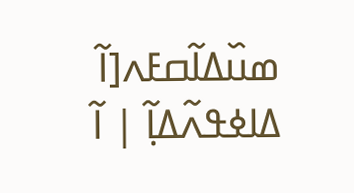ߘߎ߰ߡߊ߬ߛߓߍ[ߊ߬ ߡߊߦߟߍ߬ߡߊ߲߬ | ߊ߬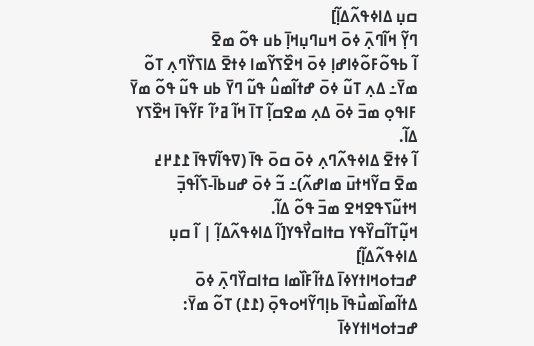ߛߎ߲ ߡߊߦߟߍ߬ߡߊ߲߬]
ߣߌ߲߬ ߞߊ߬ߣߍ߲߫ ߦߋ߫ ߞߎߣߎ߲ߞߊ߲߫ ߕߎ ߟߋ߬ ߘߐ߫
ߊ߬ ߕߟߋ߬ߓߋ߬ߦߊߝߊ߲ ߦߋ߫ ߞߐ߰ߖߌ߬ߘߊ ߦߙߐ߫ ߡߊߖߌ߰ߣߍ߲ ߠߋ߬ ߘߌ߫߸ ߡߍ߲ ߠߎ߬ ߦߋ߫ ߝߙߊ߬ߘߎ߮ ߟߎ߬ ߣߌ߫ ߕߎ ߟߎ߬ ߟߋ߬ ߘߌ߫ ߓߊߟߋ߲ ߘߏ߫ ߦߋ߫ ߡߍ߲ ߘߐߛߊ߲߬ ߠߊ߫ ߞߊ߬ ߥߴߊ߬ ߓߌ߬ߟߊ߫ ߞߐ߰ߖߌ ߡߊ߬.
ߊ߬ ߦߙߐ߫ ߡߊߦߟߍ߬ߣߍ߲ ߦߋ߫ ߛߋ߫ ߟߊ߫ (ߜߟߊ߬ߜߟߊ߫ ߁߁߂߄ ߘߐ߫ ߛߌ߬ߞߙߎ߫ ߘߊߝߍ߬)߸ ߏ߬ ߦߋ߫ ߝߎߕߊ߫-ߖߊ߬ߟߏ߲߫ ߞߙߎ߬ߖߟߐߞߐ ߘߏ߫ ߟߋ߬ ߡߊ߬.
ߞߎ߲߬ߠߊ߬ߛߌ߰ߟߌ ߛߙߊߛߌ߯ߟߌ[ߊ߬ ߡߊߦߟߍ߬ߡߊ߲߬ | ߊ߬ ߛߎ߲ ߡߊߦߟߍ߬ߡߊ߲߬]
ߝߏߙߋߞߊߙߌߦߊ߫ ߡߙߊ߬ߓߊ߰ߘߊ ߛߙߊߛߌ߰ߣߍ߲߫ ߦߋ߫ ߡߙߊ߬ߘߊ߰ߘߎ߯ߟߊ߫ ߕߊ߲ߣߌ߬ߞߋߟߋ߲߫ (߁߁) ߠߋ߬ ߘߌ߫:
ߝߏߙߋߞߊߙߌߦߊ߫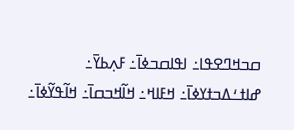ߛߏߞߣߐߟߊ߸ ߊߟߊߛߏߦߊ߫߸ ߓߍ߲ߕߌ߫߸ ߝߊߙߑߡߏߙߌߦߊ߫߸ ߞߓߊߞ߸ ߞߊ߬ߞߏߛߊ߫߸ ߞߊ߬ߟߌ߬ߦߊ߫߸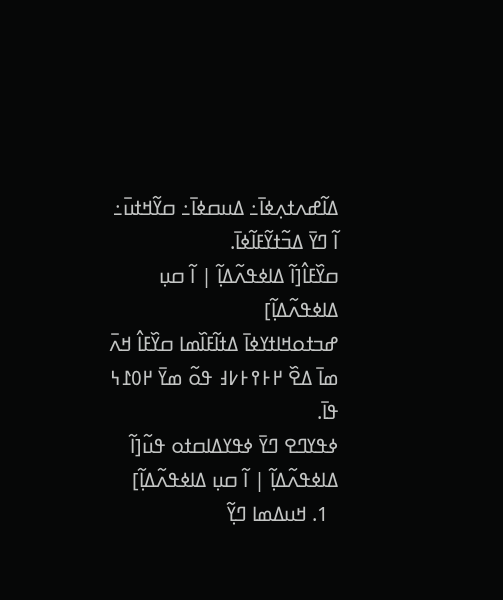ߡߊ߬ߝߍߙߍ߲ߦߊ߫߸ ߡߎߛߦߊ߫߸ ߛߌ߬ߞߙߎ߫߸ ߊ߬ ߣߌ߫ ߡߏ߬ߙߌ߬ߓߊ߬ߦߊ߫.
ߛߌ߰ߓߊ߮[ߊ߬ ߡߊߦߟߍ߬ߡߊ߲߬ | ߊ߬ ߛߎ߲ ߡߊߦߟߍ߬ߡߊ߲߬]
ߝߏߙߋߞߊߙߌߦߊ߫ ߡߙߊ߬ߓߊ߰ߘߊ ߛߌ߰ߓߊ߮ ߞߍ߫ ߘߊ߫ ߡߐ߰ ߂߅߉߅߇߃ ߟߋ߬ ߘߌ߫ ߂߀߁߆ ߟߊ߫.
ߦߟߌߣߐ ߣߌ߫ ߦߟߌߡߊߛߙߋ ߟߎ߬[ߊ߬ ߡߊߦߟߍ߬ߡߊ߲߬ | ߊ߬ ߛߎ߲ ߡߊߦߟߍ߬ߡߊ߲߬]
  1. ߞߎߡߘߊ ߣߌ߲߬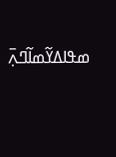ߘߟߊߡߌ߬ߘߊ߬ߣߍ߲߫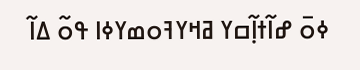ߦߋ߫ ߝߊ߬ߙߊ߲߬ߛߌ ߥߞߌߔߋߘߌߦߊ ߟߋ߬ ߡߊ߬